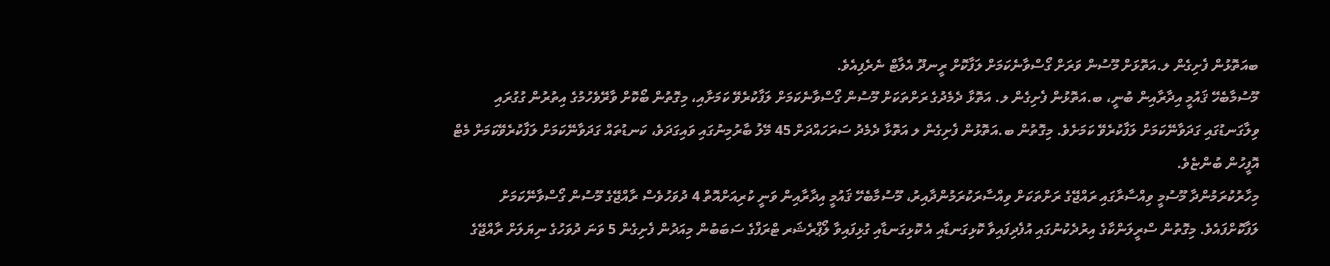ބއަތޮޅުން ފެށިގެން ލ.އަތޮޅަށް މޫސުން ވަރަށް ގޯސްވާނެކަމަށް ލަފާކޮށް ރީނދޫ އެލާޓް ނެރެފިއެވެ.
މޫސުމާބެހޭ ޤައުމީ އިދާރާއިން ބުނީ، ބ.އަތޮޅުން ފެށިގެން ލ. އަތޮޅާ ދެމެދުގެ ރަށްތަކަށް މޫސުން ގޯސްވާނެކަމަށް ލަފާކުރެވޭ ކަމަށާއި، މިގޮތުން ބޯކޮށް ވާރޭވެހުމުގެ އިތުރުން ގުގުރައި ވިލާގަނޑުގައި ގަދަވާނޭކަމަށް ލަފާކުރެވޭ ކަމަށެވެ. މިގޮތުން ބ.އަތޮޅުން ފެށިގެން ލ އަތޮޅާ ދެމެދު ސަރަހައްދަށް 45 މޭލު ބާރުމިނުގައި ވައިގަދަވެ، ކަނޑުތައް ގަދަވާނޭކަމަށް ލަފާކުރެވޭކަމަށް މެޓް އޮފީހުން ބުންޏެވެ.
މިހާރުކުރަމުންދާ މޫސުމީ ވިއްސާރާގައި ރައްޖޭގެ ރަށްތަކަށް ވިއްސާރަކުރަމުންދާއިރު، މޫސުމާބެހޭ ޤައުމީ އިދާރާއިން ވަނީ ކުރިއަށްއޮތް 4 ދުވަހުވެސް ރާއްޖޭގެ މޫސުން ގޯސްވާނޭކަމަށް ލަފާކޮށްފައެވެ. މިގޮތުން ސްރީލަންކާގެ އިރުދެކުނުގައި އުފެދިފައިވާ ކޮޅިގަނޑާއި އެ ކޮޅިގަނޑާއި ގުޅިފައިވާ ލޯޕްރެޝަރ ޓްރަފްގެ ސަބަބުން މިއަދުން ފެށިގެން 5 ވަނަ ދުވަހުގެ ނިޔަލަށް ރާއްޖޭގެ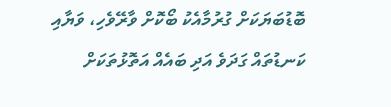ބޮޑުބަޔަކަށް ގުރުމާއެކު ބޯކޮށް ވާރޭވެހި، ވަޔާއި ކަނޑުތައް ގަދަވެ އަދި ބައެއް އަތޮޅުތަކަށް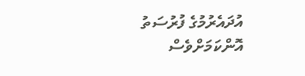އުދައެރުމުގެ ފުރުސަތު އޮންކަމަށްވެސް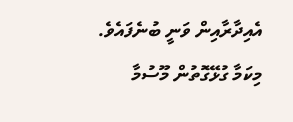އެއިދާރާއިން ވަނީ ބުނެފައެވެ.
މިކަމާ ގުޅޭގޮތުން މޫސުމާ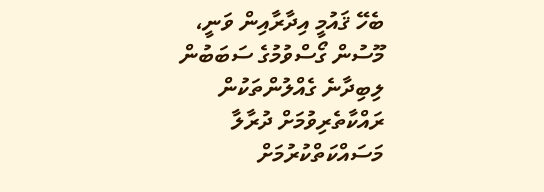ބެހޭ ޤައުމީ އިދާރާއިން ވަނީ، މޫސުން ގޯސްވުމުގެ ސަބަބުން ލިބިދާނެ ގެއްލުންތަކުން ރައްކާތެރިވުމަށް ދުރާލާ މަސައްކަތްކުރުމަށް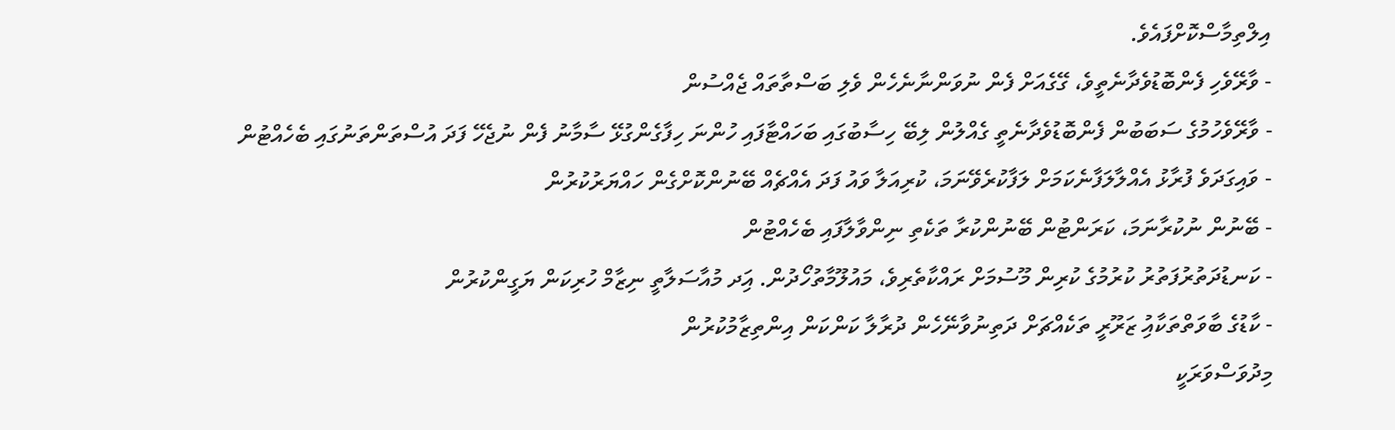އިލްތިމާސްކޮށްފައެވެ.
- ވާރޭވެހި ފެންބޮޑުވެދާނެތީވެ، ގޭގެއަށް ފެން ނުވަންނާނެހެން ވެލި ބަސްތާތައް ޖެއްސުން
- ވާރޭވެހުމުގެ ސަބަބުން ފެންބޮޑުވެދާނެތީ ގެއްލުން ލިބޭ ހިސާބުގައި ބަހައްޓާފައި ހުންނަ ހިފާގެންގުޅޭ ސާމާނު ފެން ނުޖެހޭ ފަދަ އުސްތަންތަނުގައި ބެހެއްޓުން
- ވައިގަދަވެ ފުރާޅު އެއްލާލަފާނެކަމަށް ލަފާކުރެވޭނަމަ، ކުރިއަލާ ވައު ފަދަ އެއްޗެއް ބޭނުންކޮށްގެން ހައްޔަރުކުރުން
- ބޭނުން ނުކުރާނަމަ، ކަރަންޓުން ބޭނުންކުރާ ތަކެތި ނިންވާލާފައި ބެހެއްޓުން
- ކަނޑުދަތުރުފަތުރު ކުރުމުގެ ކުރިން މޫސުމަށް ރައްކާތެރިވެ، މައުލޫމާތުހޯދުން. އަިދ މުއާސަލާތީ ނިޒާމް ހުރިކަން ޔަގީންކުރުން
- ކާޑުގެ ބާވަތްތަކާއިު ޒަރޫރީ ތަކެއްޗަށް ދަތިނުވާނޭހެން ދުރާލާ ކަންކަން އިންތިޒާމުކުރުން
މިދުވަސްވަރަކީ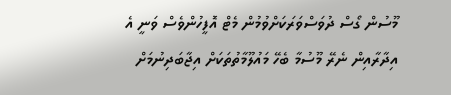މޫސުން ގޯސް ދުވަސްވަރަކަށްވުމުން މެޓް އޮފީހުންވެސް ވަނީ އެ އިދާރާއިން ނެރޭ މޫސުމާ ބެހޭ މައުލޫމާތުތަކަށް އިޖާބަދިނުމަށް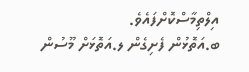އިލްތިމާސްކޮށްފައެވެ.
ބ.އަތޮޅުން ފެށިގެން ލ.އަތޮޅަށް މޫސުން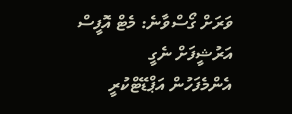ވަރަށް ގޯސްވާނެ: މެޓް އޮފީސް
އަރުޝީފަށް ނެގީ
އެންމެފަހުން އަޕްޑޭޓްކުރީ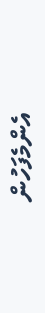އެންމެފަހުން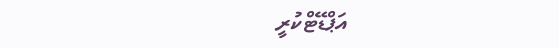އަޕްޑޭޓްކުރީ